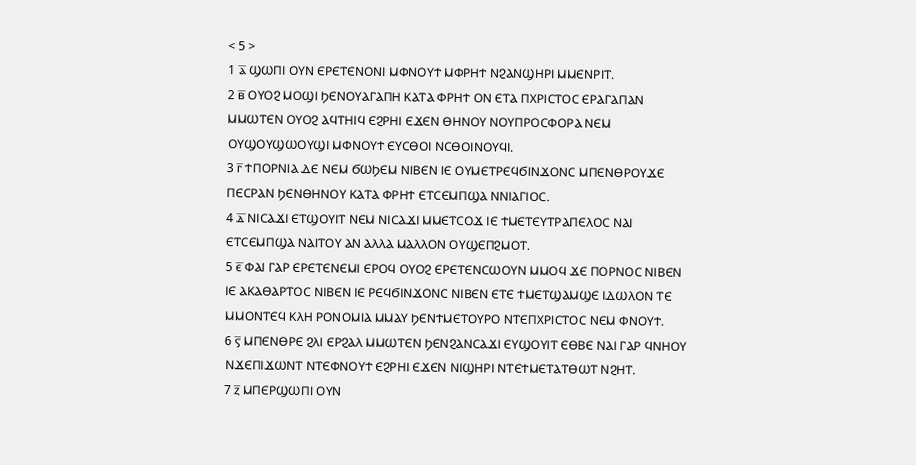< 5 >
1 ⲁ̅ ϢⲰⲠⲒ ⲞⲨⲚ ⲈⲢⲈⲦⲈⲚⲞⲚⲒ ⲘⲪⲚⲞⲨϮ ⲘⲪⲢⲎϮ ⲚϨⲀⲚϢⲎⲢⲒ ⲘⲘⲈⲚⲢⲒⲦ.
2 ⲃ̅ ⲞⲨⲞϨ ⲘⲞϢⲒ ϦⲈⲚⲞⲨⲀⲄⲀⲠⲎ ⲔⲀⲦⲀ ⲪⲢⲎϮ ⲞⲚ ⲈⲦⲀ ⲠⲬⲢⲒⲤⲦⲞⲤ ⲈⲢⲀⲄⲀⲠⲀⲚ ⲘⲘⲰⲦⲈⲚ ⲞⲨⲞϨ ⲀϤⲦⲎⲒϤ ⲈϨⲢⲎⲒ ⲈϪⲈⲚ ⲐⲎⲚⲞⲨ ⲚⲞⲨⲠⲢⲞⲤⲪⲞⲢⲀ ⲚⲈⲘ ⲞⲨϢⲞⲨϢⲰⲞⲨϢⲒ ⲘⲪⲚⲞⲨϮ ⲈⲨⲤⲐⲞⲒ ⲚⲤⲐⲞⲒⲚⲞⲨϤⲒ.
3 ⲅ̅ ϮⲠⲞⲢⲚⲒⲀ ⲆⲈ ⲚⲈⲘ ϬⲰϦⲈⲘ ⲚⲒⲂⲈⲚ ⲒⲈ ⲞⲨⲘⲈⲦⲢⲈϤϬⲒⲚϪⲞⲚⲤ ⲘⲠⲈⲚⲐⲢⲞⲨϪⲈ ⲠⲈⲤⲢⲀⲚ ϦⲈⲚⲐⲎⲚⲞⲨ ⲔⲀⲦⲀ ⲪⲢⲎϮ ⲈⲦⲤⲈⲘⲠϢⲀ ⲚⲚⲒⲀⲄⲒⲞⲤ.
4 ⲇ̅ ⲚⲒⲤⲀϪⲒ ⲈⲦϢⲞⲨⲒⲦ ⲚⲈⲘ ⲚⲒⲤⲀϪⲒ ⲘⲘⲈⲦⲤⲞϪ ⲒⲈ ϮⲘⲈⲦⲈⲨⲦⲢⲀⲠⲈⲖⲞⲤ ⲚⲀⲒ ⲈⲦⲤⲈⲘⲠϢⲀ ⲚⲀⲒⲦⲞⲨ ⲀⲚ ⲀⲖⲖⲀ ⲘⲀⲖⲖⲞⲚ ⲞⲨϢⲈⲠϨⲘⲞⲦ.
5 ⲉ̅ ⲪⲀⲒ ⲄⲀⲢ ⲈⲢⲈⲦⲈⲚⲈⲘⲒ ⲈⲢⲞϤ ⲞⲨⲞϨ ⲈⲢⲈⲦⲈⲚⲤⲰⲞⲨⲚ ⲘⲘⲞϤ ϪⲈ ⲠⲞⲢⲚⲞⲤ ⲚⲒⲂⲈⲚ ⲒⲈ ⲀⲔⲀⲐⲀⲢⲦⲞⲤ ⲚⲒⲂⲈⲚ ⲒⲈ ⲢⲈϤϬⲒⲚϪⲞⲚⲤ ⲚⲒⲂⲈⲚ ⲈⲦⲈ ϮⲘⲈⲦϢⲀⲘϢⲈ ⲒⲆⲰⲖⲞⲚ ⲦⲈ ⲘⲘⲞⲚⲦⲈϤ ⲔⲖⲎ ⲢⲞⲚⲞⲘⲒⲀ ⲘⲘⲀⲨ ϦⲈⲚϮⲘⲈⲦⲞⲨⲢⲞ ⲚⲦⲈⲠⲬⲢⲒⲤⲦⲞⲤ ⲚⲈⲘ ⲪⲚⲞⲨϮ.
6 ⲋ̅ ⲘⲠⲈⲚⲐⲢⲈ ϨⲖⲒ ⲈⲢϨⲀⲖ ⲘⲘⲰⲦⲈⲚ ϦⲈⲚϨⲀⲚⲤⲀϪⲒ ⲈⲨϢⲞⲨⲒⲦ ⲈⲐⲂⲈ ⲚⲀⲒ ⲄⲀⲢ ϤⲚⲎⲞⲨ ⲚϪⲈⲠⲒϪⲰⲚⲦ ⲚⲦⲈⲪⲚⲞⲨϮ ⲈϨⲢⲎⲒ ⲈϪⲈⲚ ⲚⲒϢⲎⲢⲒ ⲚⲦⲈϮⲘⲈⲦⲀⲦⲐⲰⲦ ⲚϨⲎⲦ.
7 ⲍ̅ ⲘⲠⲈⲢϢⲰⲠⲒ ⲞⲨⲚ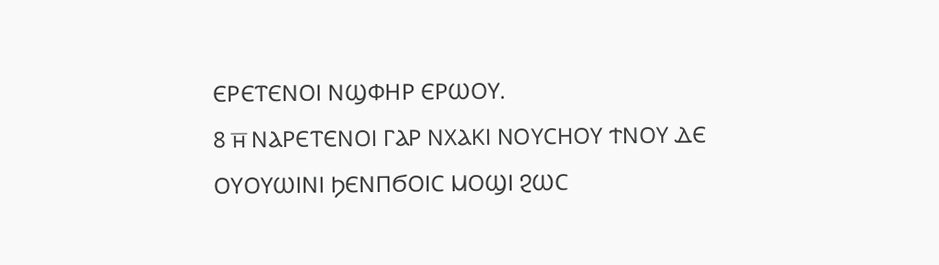ⲈⲢⲈⲦⲈⲚⲞⲒ ⲚϢⲪⲎⲢ ⲈⲢⲰⲞⲨ.
8 ⲏ̅ ⲚⲀⲢⲈⲦⲈⲚⲞⲒ ⲄⲀⲢ ⲚⲬⲀⲔⲒ ⲚⲞⲨⲤⲎⲞⲨ ϮⲚⲞⲨ ⲆⲈ ⲞⲨⲞⲨⲰⲒⲚⲒ ϦⲈⲚⲠϬⲞⲒⲤ ⲘⲞϢⲒ ϨⲰⲤ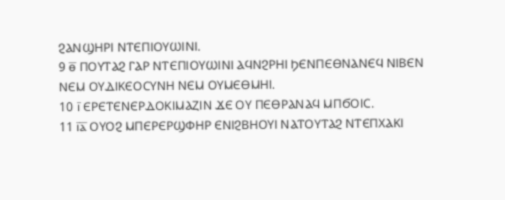ϨⲀⲚϢⲎⲢⲒ ⲚⲦⲈⲠⲒⲞⲨⲰⲒⲚⲒ.
9 ⲑ̅ ⲠⲞⲨⲦⲀϨ ⲄⲀⲢ ⲚⲦⲈⲠⲒⲞⲨⲰⲒⲚⲒ ⲀϤⲚϨⲢⲎⲒ ϦⲈⲚⲠⲈⲐⲚⲀⲚⲈϤ ⲚⲒⲂⲈⲚ ⲚⲈⲘ ⲞⲨⲆⲒⲔⲈⲞⲤⲨⲚⲎ ⲚⲈⲘ ⲞⲨⲘⲈⲐⲘⲎⲒ.
10 ⲓ̅ ⲈⲢⲈⲦⲈⲚⲈⲢⲆⲞⲔⲒⲘⲀⲌⲒⲚ ϪⲈ ⲞⲨ ⲠⲈⲐⲢⲀⲚⲀϤ ⲘⲠϬⲞⲒⲤ.
11 ⲓ̅ⲁ̅ ⲞⲨⲞϨ ⲘⲠⲈⲢⲈⲢϢⲪⲎⲢ ⲈⲚⲒϨⲂⲎⲞⲨⲒ ⲚⲀⲦⲞⲨⲦⲀϨ ⲚⲦⲈⲠⲬⲀⲔⲒ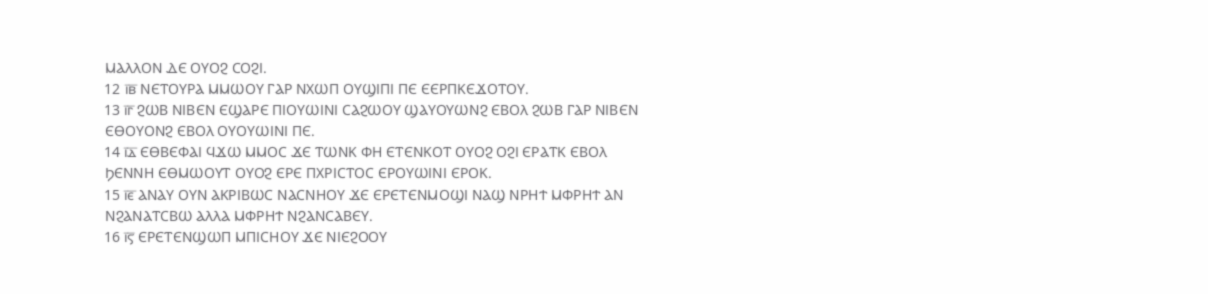ⲘⲀⲖⲖⲞⲚ ⲆⲈ ⲞⲨⲞϨ ⲤⲞϨⲒ.
12 ⲓ̅ⲃ̅ ⲚⲈⲦⲞⲨⲢⲀ ⲘⲘⲰⲞⲨ ⲄⲀⲢ ⲚⲬⲰⲠ ⲞⲨϢⲒⲠⲒ ⲠⲈ ⲈⲈⲢⲠⲔⲈϪⲞⲦⲞⲨ.
13 ⲓ̅ⲅ̅ ϨⲰⲂ ⲚⲒⲂⲈⲚ ⲈϢⲀⲢⲈ ⲠⲒⲞⲨⲰⲒⲚⲒ ⲤⲀϨⲰⲞⲨ ϢⲀⲨⲞⲨⲰⲚϨ ⲈⲂⲞⲖ ϨⲰⲂ ⲄⲀⲢ ⲚⲒⲂⲈⲚ ⲈⲐⲞⲨⲞⲚϨ ⲈⲂⲞⲖ ⲞⲨⲞⲨⲰⲒⲚⲒ ⲠⲈ.
14 ⲓ̅ⲇ̅ ⲈⲐⲂⲈⲪⲀⲒ ϤϪⲰ ⲘⲘⲞⲤ ϪⲈ ⲦⲰⲚⲔ ⲪⲎ ⲈⲦⲈⲚⲔⲞⲦ ⲞⲨⲞϨ ⲞϨⲒ ⲈⲢⲀⲦⲔ ⲈⲂⲞⲖ ϦⲈⲚⲚⲎ ⲈⲐⲘⲰⲞⲨⲦ ⲞⲨⲞϨ ⲈⲢⲈ ⲠⲬⲢⲒⲤⲦⲞⲤ ⲈⲢⲞⲨⲰⲒⲚⲒ ⲈⲢⲞⲔ.
15 ⲓ̅ⲉ̅ ⲀⲚⲀⲨ ⲞⲨⲚ ⲀⲔⲢⲒⲂⲰⲤ ⲚⲀⲤⲚⲎⲞⲨ ϪⲈ ⲈⲢⲈⲦⲈⲚⲘⲞϢⲒ ⲚⲀϢ ⲚⲢⲎϮ ⲘⲪⲢⲎϮ ⲀⲚ ⲚϨⲀⲚⲀⲦⲤⲂⲰ ⲀⲖⲖⲀ ⲘⲪⲢⲎϮ ⲚϨⲀⲚⲤⲀⲂⲈⲨ.
16 ⲓ̅ⲋ̅ ⲈⲢⲈⲦⲈⲚϢⲰⲠ ⲘⲠⲒⲤⲎⲞⲨ ϪⲈ ⲚⲒⲈϨⲞⲞⲨ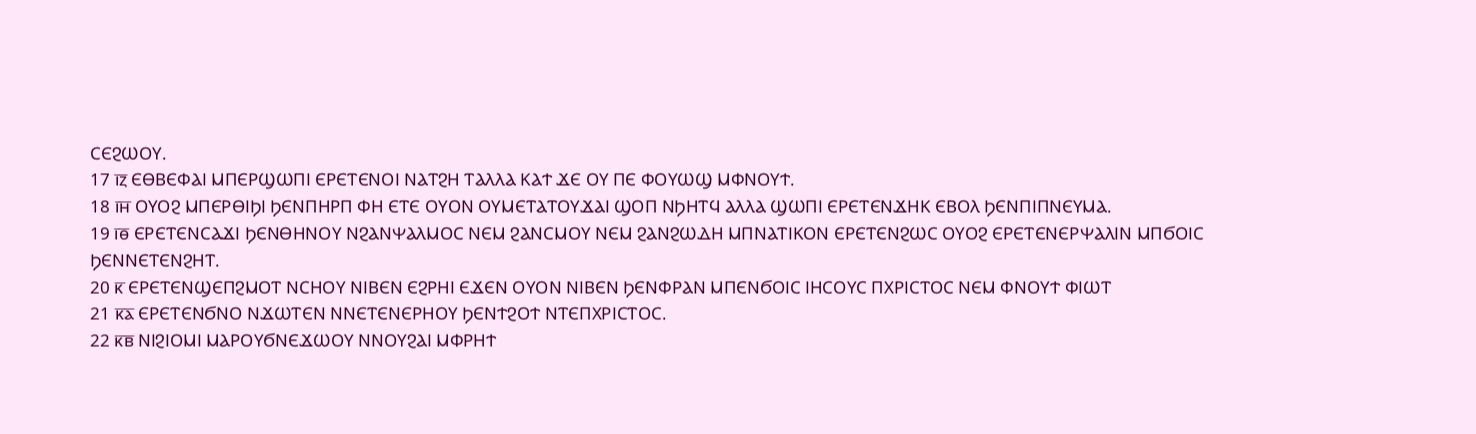ⲤⲈϨⲰⲞⲨ.
17 ⲓ̅ⲍ̅ ⲈⲐⲂⲈⲪⲀⲒ ⲘⲠⲈⲢϢⲰⲠⲒ ⲈⲢⲈⲦⲈⲚⲞⲒ ⲚⲀⲦϨⲎ ⲦⲀⲖⲖⲀ ⲔⲀϮ ϪⲈ ⲞⲨ ⲠⲈ ⲪⲞⲨⲰϢ ⲘⲪⲚⲞⲨϮ.
18 ⲓ̅ⲏ̅ ⲞⲨⲞϨ ⲘⲠⲈⲢⲐⲒϦⲒ ϦⲈⲚⲠⲎⲢⲠ ⲪⲎ ⲈⲦⲈ ⲞⲨⲞⲚ ⲞⲨⲘⲈⲦⲀⲦⲞⲨϪⲀⲒ ϢⲞⲠ ⲚϦⲎⲦϤ ⲀⲖⲖⲀ ϢⲰⲠⲒ ⲈⲢⲈⲦⲈⲚϪⲎⲔ ⲈⲂⲞⲖ ϦⲈⲚⲠⲒⲠⲚⲈⲨⲘⲀ.
19 ⲓ̅ⲑ̅ ⲈⲢⲈⲦⲈⲚⲤⲀϪⲒ ϦⲈⲚⲐⲎⲚⲞⲨ ⲚϨⲀⲚⲮⲀⲖⲘⲞⲤ ⲚⲈⲘ ϨⲀⲚⲤⲘⲞⲨ ⲚⲈⲘ ϨⲀⲚϨⲰⲆⲎ ⲘⲠⲚⲀⲦⲒⲔⲞⲚ ⲈⲢⲈⲦⲈⲚϨⲰⲤ ⲞⲨⲞϨ ⲈⲢⲈⲦⲈⲚⲈⲢⲮⲀⲖⲒⲚ ⲘⲠϬⲞⲒⲤ ϦⲈⲚⲚⲈⲦⲈⲚϨⲎⲦ.
20 ⲕ̅ ⲈⲢⲈⲦⲈⲚϢⲈⲠϨⲘⲞⲦ ⲚⲤⲎⲞⲨ ⲚⲒⲂⲈⲚ ⲈϨⲢⲎⲒ ⲈϪⲈⲚ ⲞⲨⲞⲚ ⲚⲒⲂⲈⲚ ϦⲈⲚⲪⲢⲀⲚ ⲘⲠⲈⲚϬⲞⲒⲤ ⲒⲎⲤⲞⲨⲤ ⲠⲬⲢⲒⲤⲦⲞⲤ ⲚⲈⲘ ⲪⲚⲞⲨϮ ⲪⲒⲰⲦ
21 ⲕ̅ⲁ̅ ⲈⲢⲈⲦⲈⲚϬⲚⲞ ⲚϪⲰⲦⲈⲚ ⲚⲚⲈⲦⲈⲚⲈⲢⲎⲞⲨ ϦⲈⲚϮϨⲞϮ ⲚⲦⲈⲠⲬⲢⲒⲤⲦⲞⲤ.
22 ⲕ̅ⲃ̅ ⲚⲒϨⲒⲞⲘⲒ ⲘⲀⲢⲞⲨϬⲚⲈϪⲰⲞⲨ ⲚⲚⲞⲨϨⲀⲒ ⲘⲪⲢⲎϮ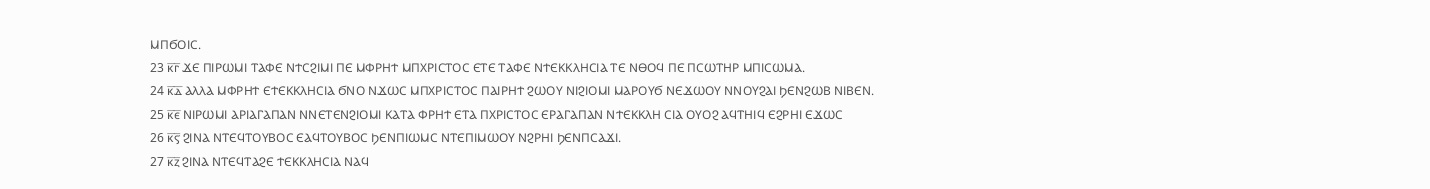ⲘⲠϬⲞⲒⲤ.
23 ⲕ̅ⲅ̅ ϪⲈ ⲠⲒⲢⲰⲘⲒ ⲦⲀⲪⲈ ⲚϮⲤϨⲒⲘⲒ ⲠⲈ ⲘⲪⲢⲎϮ ⲘⲠⲬⲢⲒⲤⲦⲞⲤ ⲈⲦⲈ ⲦⲀⲪⲈ ⲚϮⲈⲔⲔⲖⲎⲤⲒⲀ ⲦⲈ ⲚⲐⲞϤ ⲠⲈ ⲠⲤⲰⲦⲎⲢ ⲘⲠⲒⲤⲰⲘⲀ.
24 ⲕ̅ⲇ̅ ⲀⲖⲖⲀ ⲘⲪⲢⲎϮ ⲈϮⲈⲔⲔⲖⲎⲤⲒⲀ ϬⲚⲞ ⲚϪⲰⲤ ⲘⲠⲬⲢⲒⲤⲦⲞⲤ ⲠⲀⲒⲢⲎϮ ϨⲰⲞⲨ ⲚⲒϨⲒⲞⲘⲒ ⲘⲀⲢⲞⲨϬ ⲚⲈϪⲰⲞⲨ ⲚⲚⲞⲨϨⲀⲒ ϦⲈⲚϨⲰⲂ ⲚⲒⲂⲈⲚ.
25 ⲕ̅ⲉ̅ ⲚⲒⲢⲰⲘⲒ ⲀⲢⲒⲀⲄⲀⲠⲀⲚ ⲚⲚⲈⲦⲈⲚϨⲒⲞⲘⲒ ⲔⲀⲦⲀ ⲪⲢⲎϮ ⲈⲦⲀ ⲠⲬⲢⲒⲤⲦⲞⲤ ⲈⲢⲀⲄⲀⲠⲀⲚ ⲚϮⲈⲔⲔⲖⲎ ⲤⲒⲀ ⲞⲨⲞϨ ⲀϤⲦⲎⲒϤ ⲈϨⲢⲎⲒ ⲈϪⲰⲤ
26 ⲕ̅ⲋ̅ ϨⲒⲚⲀ ⲚⲦⲈϤⲦⲞⲨⲂⲞⲤ ⲈⲀϤⲦⲞⲨⲂⲞⲤ ϦⲈⲚⲠⲒⲰⲘⲤ ⲚⲦⲈⲠⲒⲘⲰⲞⲨ ⲚϨⲢⲎⲒ ϦⲈⲚⲠⲤⲀϪⲒ.
27 ⲕ̅ⲍ̅ ϨⲒⲚⲀ ⲚⲦⲈϤⲦⲀϨⲈ ϮⲈⲔⲔⲖⲎⲤⲒⲀ ⲚⲀϤ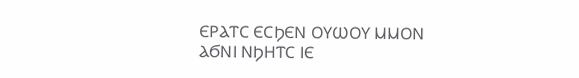ⲈⲢⲀⲦⲤ ⲈⲤϦⲈⲚ ⲞⲨⲰⲞⲨ ⲘⲘⲞⲚ ⲀϬⲚⲒ ⲚϦⲎⲦⲤ ⲒⲈ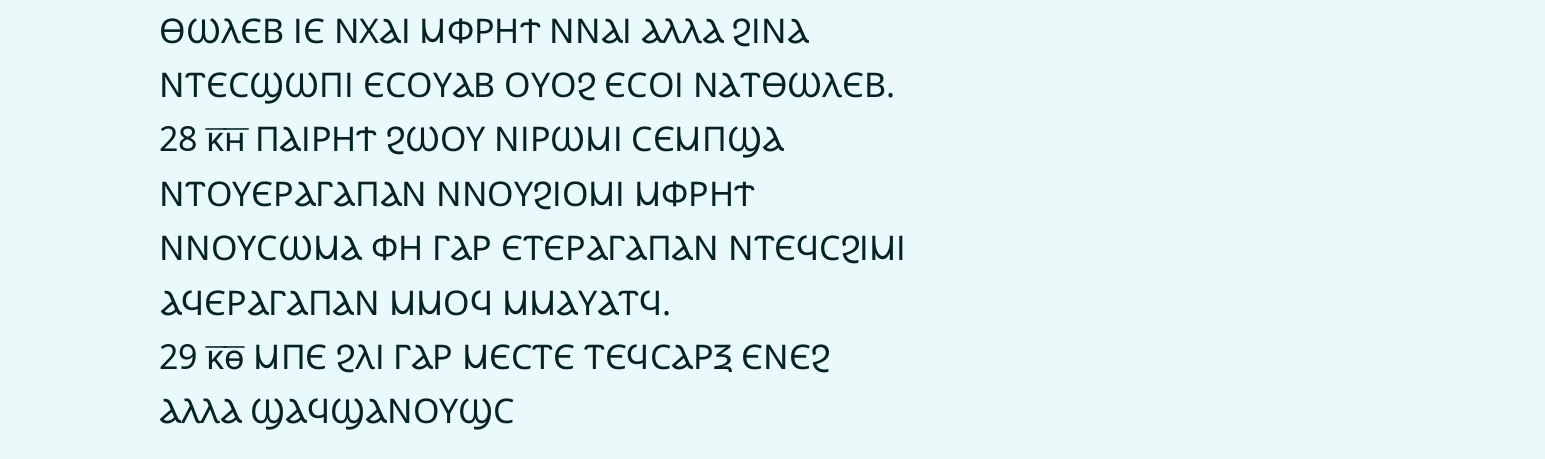ⲐⲰⲖⲈⲂ ⲒⲈ ⲚⲬⲀⲒ ⲘⲪⲢⲎϮ ⲚⲚⲀⲒ ⲀⲖⲖⲀ ϨⲒⲚⲀ ⲚⲦⲈⲤϢⲰⲠⲒ ⲈⲤⲞⲨⲀⲂ ⲞⲨⲞϨ ⲈⲤⲞⲒ ⲚⲀⲦⲐⲰⲖⲈⲂ.
28 ⲕ̅ⲏ̅ ⲠⲀⲒⲢⲎϮ ϨⲰⲞⲨ ⲚⲒⲢⲰⲘⲒ ⲤⲈⲘⲠϢⲀ ⲚⲦⲞⲨⲈⲢⲀⲄⲀⲠⲀⲚ ⲚⲚⲞⲨϨⲒⲞⲘⲒ ⲘⲪⲢⲎϮ ⲚⲚⲞⲨⲤⲰⲘⲀ ⲪⲎ ⲄⲀⲢ ⲈⲦⲈⲢⲀⲄⲀⲠⲀⲚ ⲚⲦⲈϤⲤϨⲒⲘⲒ ⲀϤⲈⲢⲀⲄⲀⲠⲀⲚ ⲘⲘⲞϤ ⲘⲘⲀⲨⲀⲦϤ.
29 ⲕ̅ⲑ̅ ⲘⲠⲈ ϨⲖⲒ ⲄⲀⲢ ⲘⲈⲤⲦⲈ ⲦⲈϤⲤⲀⲢⲜ ⲈⲚⲈϨ ⲀⲖⲖⲀ ϢⲀϤϢⲀⲚⲞⲨϢⲤ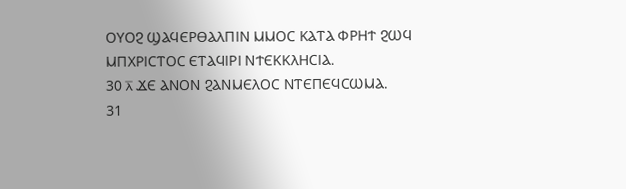ⲞⲨⲞϨ ϢⲀϤⲈⲢⲐⲀⲖⲠⲒⲚ ⲘⲘⲞⲤ ⲔⲀⲦⲀ ⲪⲢⲎϮ ϨⲰϤ ⲘⲠⲬⲢⲒⲤⲦⲞⲤ ⲈⲦⲀϤⲒⲢⲒ ⲚϮⲈⲔⲔⲖⲎⲤⲒⲀ.
30 ⲗ̅ ϪⲈ ⲀⲚⲞⲚ ϨⲀⲚⲘⲈⲖⲞⲤ ⲚⲦⲈⲠⲈϤⲤⲰⲘⲀ.
31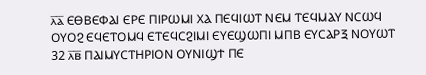ⲗ̅ⲁ̅ ⲈⲐⲂⲈⲪⲀⲒ ⲈⲢⲈ ⲠⲒⲢⲰⲘⲒ ⲬⲀ ⲠⲈϤⲒⲰⲦ ⲚⲈⲘ ⲦⲈϤⲘⲀⲨ ⲚⲤⲰϤ ⲞⲨⲞϨ ⲈϤⲈⲦⲞⲘϤ ⲈⲦⲈϤⲤϨⲒⲘⲒ ⲈⲨⲈϢⲰⲠⲒ ⲘⲠⲂ ⲈⲨⲤⲀⲢⲜ ⲚⲞⲨⲰⲦ
32 ⲗ̅ⲃ̅ ⲠⲀⲒⲘⲨⲤⲦⲎⲢⲒⲞⲚ ⲞⲨⲚⲒϢϮ ⲠⲈ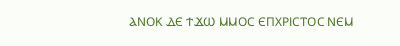ⲀⲚⲞⲔ ⲆⲈ ϮϪⲰ ⲘⲘⲞⲤ ⲈⲠⲬⲢⲒⲤⲦⲞⲤ ⲚⲈⲘ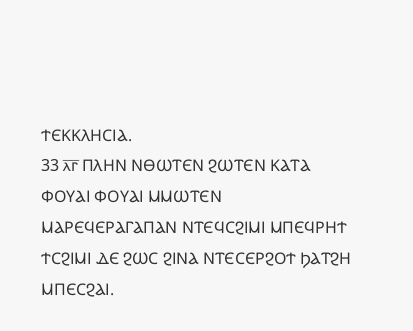ϮⲈⲔⲔⲖⲎⲤⲒⲀ.
33 ⲗ̅ⲅ̅ ⲠⲖⲎⲚ ⲚⲐⲰⲦⲈⲚ ϨⲰⲦⲈⲚ ⲔⲀⲦⲀ ⲪⲞⲨⲀⲒ ⲪⲞⲨⲀⲒ ⲘⲘⲰⲦⲈⲚ ⲘⲀⲢⲈϤⲈⲢⲀⲄⲀⲠⲀⲚ ⲚⲦⲈϤⲤϨⲒⲘⲒ ⲘⲠⲈϤⲢⲎϮ ϮⲤϨⲒⲘⲒ ⲆⲈ ϨⲰⲤ ϨⲒⲚⲀ ⲚⲦⲈⲤⲈⲢϨⲞϮ ϦⲀⲦϨⲎ ⲘⲠⲈⲤϨⲀⲒ.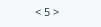< 5 >